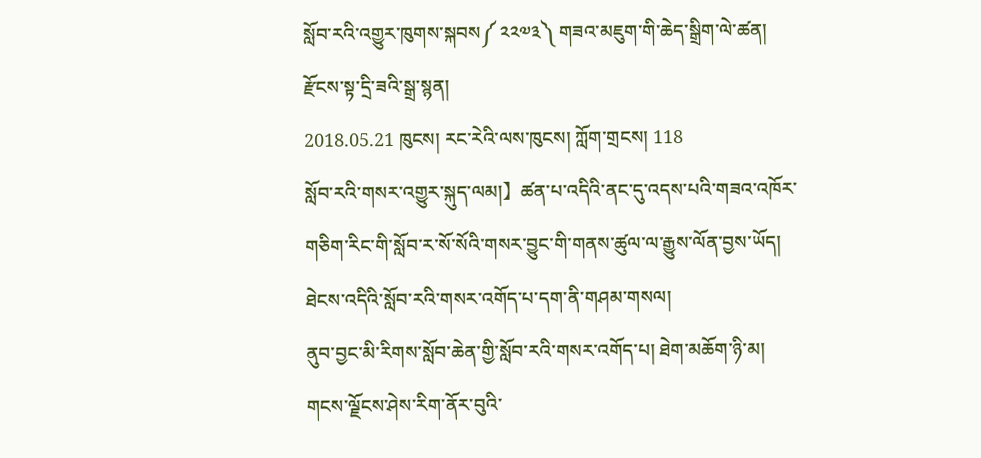སློབ་རའི་འགྱུར་ཁུགས་སྐབས༼ ༢༢༧༣༽ གཟའ་མཇུག་གི་ཆེད་སྒྲིག་ལེ་ཚན། རྫོངས་སྟ་དྲི་ཟའི་སྒྲ་སྙན།
2018.05.21 ཁུངས། རང་རེའི་ལས་ཁུངས། ཀློག་གྲངས། 118
སློབ་རའི་གསར་འགྱུར་སྐུད་ལམ།】ཚན་པ་འདིའི་ནང་དུ་འདས་པའི་གཟའ་འཁོར་གཅིག་རིང་གི་སློབ་ར་སོ་སོའི་གསར་བྱུང་གི་གནས་ཚུལ་ལ་རྒྱུས་ལོན་བྱས་ཡོད། ཐེངས་འདིའི་སློབ་རའི་གསར་འགོད་པ་དག་ནི་གཤམ་གསལ།
ནུབ་བྱང་མི་རིགས་སློབ་ཆེན་གྱི་སློབ་རའི་གསར་འགོད་པ། ཐེག་མཆོག་ཉི་མ།
གངས་ལྗོངས་ཤེས་རིག་ནོར་བུའི་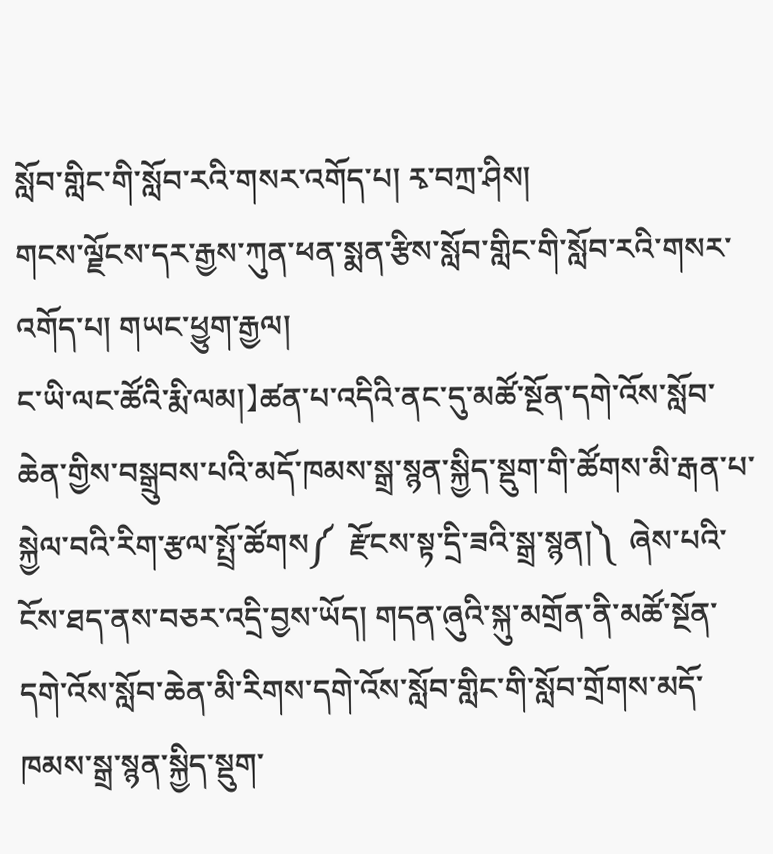སློབ་གླིང་གི་སློབ་རའི་གསར་འགོད་པ། རྭ་བཀྲ་ཤིས།
གངས་ལྗོངས་དར་རྒྱས་ཀུན་ཕན་སྨན་རྩིས་སློབ་གླིང་གི་སློབ་རའི་གསར་འགོད་པ། གཡང་ཕྱུག་རྒྱལ།
ང་ཡི་ལང་ཚོའི་རྨི་ལམ།】ཚན་པ་འདིའི་ནང་དུ་མཚོ་སྔོན་དགེ་འོས་སློབ་ཆེན་གྱིས་བསྒྲུབས་པའི་མདོ་ཁམས་སྒྲ་སྙན་སྐྱིད་སྡུག་གི་ཚོགས་མི་རྒན་པ་སྐྱེལ་བའི་རིག་རྩལ་སྤྲོ་ཚོགས༼  རྫོངས་སྟ་དྲི་ཟའི་སྒྲ་སྙན།༽  ཞེས་པའི་ངོས་ཐད་ནས་བཅར་འདྲི་བྱས་ཡོད། གདན་ཞུའི་སྐུ་མགྲོན་ནི་མཚོ་སྔོན་དགེ་འོས་སློབ་ཆེན་མི་རིགས་དགེ་འོས་སློབ་གླིང་གི་སློབ་གྲོགས་མདོ་ཁམས་སྒྲ་སྙན་སྐྱིད་སྡུག་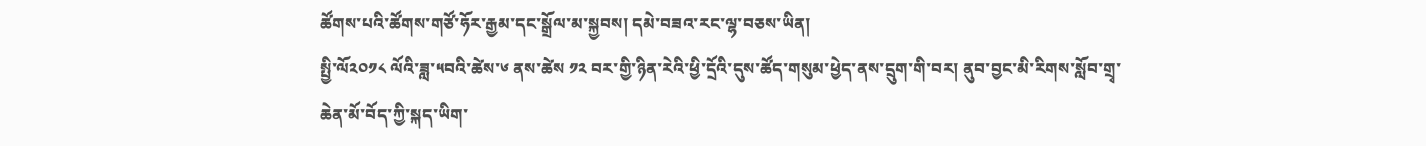ཚོགས་པའི་ཚོགས་གཙོ་ཧོར་རྒྱམ་དང་སྒྲོལ་མ་སྐྱབས། དམེ་བཟའ་རང་ལྷ་བཅས་ཡིན།
སྤྱི་ལོ༢༠༡༨ ལོའི་ཟླ་༥བའི་ཚེས་༦ ནས་ཚེས ༡༢ བར་གྱི་ཉིན་རེའི་ཕྱི་དྲོའི་དུས་ཚོད་གསུམ་ཕྱེད་ནས་དྲུག་གི་བར། ནུབ་བྱང་མི་རིགས་སློབ་གྲྭ་ཆེན་མོ་བོད་ཀྱི་སྐད་ཡིག་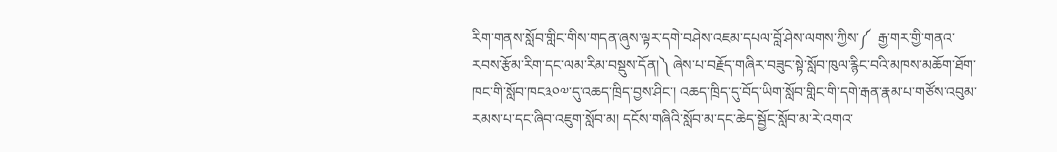རིག་གནས་སློབ་གླིང་གིས་གདན་ཞུས་ལྟར་དགེ་བཤེས་འཇམ་དཔལ་བློ་ཤེས་ལགས་ཀྱིས་༼  རྒྱ་གར་གྱི་གནའ་རབས་རྩོམ་རིག་དང་ལམ་རིམ་བསྡུས་དོན།༽ ཞེས་པ་བརྗོད་གཞིར་བཟུང་སྟེ་སློབ་ཁུལ་རྙིང་བའི་མཁས་མཆོག་ཐོག་ཁང་གི་སློབ་ཁང༣༠༧་དུ་འཆད་ཁྲིད་བྱས་ཤིང་། འཆད་ཁྲིད་དུ་བོད་ཡིག་སློབ་གླིང་གི་དགེ་རྒན་རྣམ་པ་གཙོས་འབུམ་རམས་པ་དང་ཞིབ་འཇུག་སློབ་མ། དངོས་གཞིའི་སློབ་མ་དང་ཆེད་སྦྱོང་སློབ་མ་རེ་འགའ་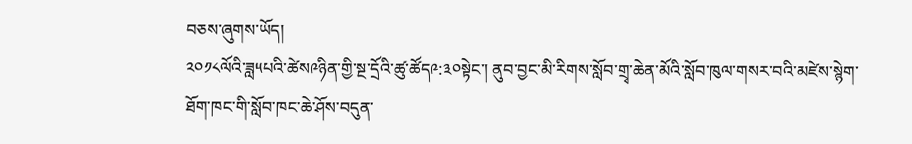བཅས་ཞུགས་ཡོད།
༢༠༡༨ལོའི་ཟླ༥པའི་ཚེས༩ཉིན་གྱི་སྔ་དྲོའི་ཚུ་ཚོད༩:༣༠སྟེང་། ནུབ་བྱང་མི་རིགས་སློབ་གྲྭ་ཆེན་མོའི་སློབ་ཁུལ་གསར་བའི་མཛེས་སྙེག་ཐོག་ཁང་གི་སློབ་ཁང་ཆེ་ཤོས་བདུན་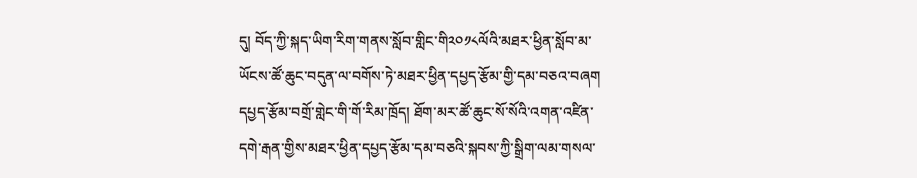དུ། བོད་ཀྱི་སྐད་ཡིག་རིག་གནས་སློབ་གླིང་གི༢༠༡༨ལོའི་མཐར་ཕྱིན་སློབ་མ་ཡོངས་ཚོ་ཆུང་བདུན་ལ་བགོས་ཏེ་མཐར་ཕྱིན་དཔྱད་རྩོམ་གྱི་དམ་བཅའ་བཞག
དཔྱད་རྩོམ་བགྲོ་གླེང་གི་གོ་རིམ་ཁྲོད། ཐོག་མར་ཚོ་ཆུང་སོ་སོའི་འགན་འཛིན་དགེ་རྒན་གྱིས་མཐར་ཕྱིན་དཔྱད་རྩོམ་དམ་བཅའི་སྐབས་ཀྱི་སྒྲིག་ལམ་གསལ་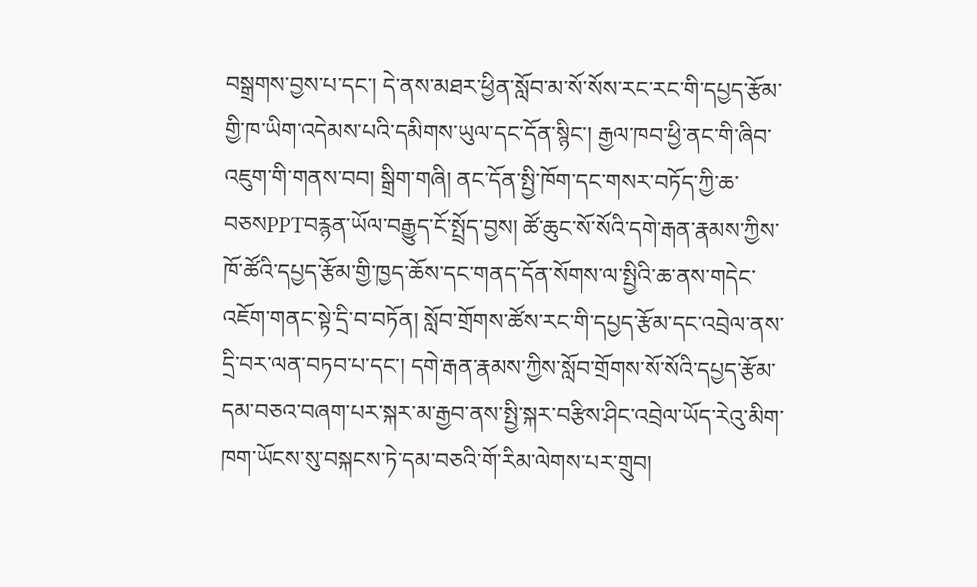བསྒྲགས་བྱས་པ་དང་། དེ་ནས་མཐར་ཕྱིན་སློབ་མ་སོ་སོས་རང་རང་གི་དཔྱད་རྩོམ་གྱི་ཁ་ཡིག་འདེམས་པའི་དམིགས་ཡུལ་དང་དོན་སྙིང་། རྒྱལ་ཁབ་ཕྱི་ནང་གི་ཞིབ་འཇུག་གི་གནས་བབ། སྒྲིག་གཞི། ནང་དོན་སྤྱི་ཁོག་དང་གསར་བཏོད་ཀྱི་ཆ་བཅསPPTབརྙན་ཡོལ་བརྒྱུད་ངོ་སྤྲོད་བྱས། ཚོ་ཆུང་སོ་སོའི་དགེ་རྒན་རྣམས་ཀྱིས་ཁོ་ཚོའི་དཔྱད་རྩོམ་གྱི་ཁྱད་ཆོས་དང་གནད་དོན་སོགས་ལ་སྤྱིའི་ཆ་ནས་གདེང་འཇོག་གནང་སྟེ་དྲི་བ་བཏོན། སློབ་གྲོགས་ཚོས་རང་གི་དཔྱད་རྩོམ་དང་འབྲེལ་ནས་དྲི་བར་ལན་བཏབ་པ་དང་། དགེ་རྒན་རྣམས་ཀྱིས་སློབ་གྲོགས་སོ་སོའི་དཔྱད་རྩོམ་དམ་བཅའ་བཞག་པར་སྐར་མ་རྒྱབ་ནས་སྤྱི་སྐར་བརྩིས་ཤིང་འབྲེལ་ཡོད་རེའུ་མིག་ཁག་ཡོངས་སུ་བསྐངས་ཏེ་དམ་བཅའི་གོ་རིམ་ལེགས་པར་གྲུབ།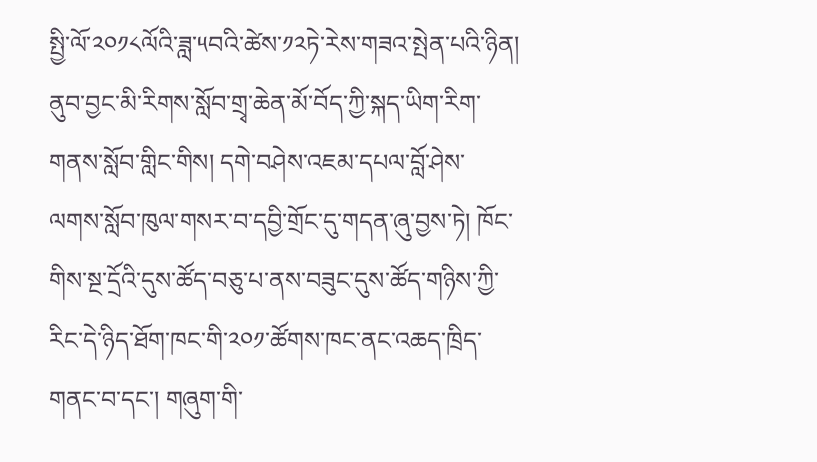སྤྱི་ལོ་༢༠༡༨ལོའི་ཟླ་༥བའི་ཚེས་༡༢ཏེ་རེས་གཟའ་སྤེན་པའི་ཉིན། ནུབ་བྱང་མི་རིགས་སློབ་གྲྭ་ཆེན་མོ་བོད་ཀྱི་སྐད་ཡིག་རིག་གནས་སློབ་གླིང་གིས། དགེ་བཤེས་འཇམ་དཔལ་བློ་ཤེས་ལགས་སློབ་ཁུལ་གསར་བ་དབྱི་གྲོང་དུ་གདན་ཞུ་བྱས་ཏེ། ཁོང་གིས་སྔ་དྲོའི་དུས་ཚོད་བཅུ་པ་ནས་བཟུང་དུས་ཚོད་གཉིས་ཀྱི་རིང་དེ་ཉིད་ཐོག་ཁང་གི་༢༠༡་ཚོགས་ཁང་ནང་འཆད་ཁྲིད་གནང་བ་དང་། གཞུག་གི་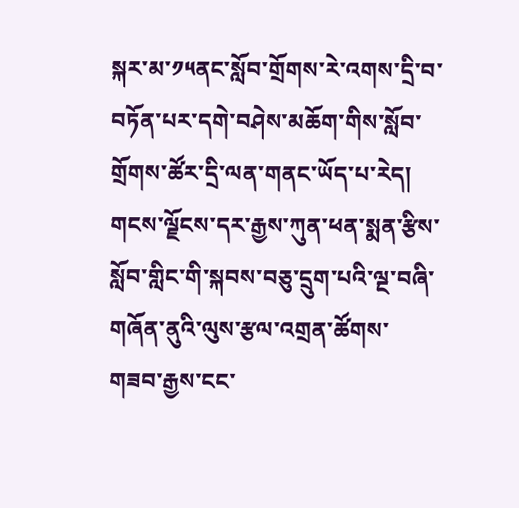སྐར་མ་༡༥ནང་སློབ་གྲོགས་རེ་འགས་དྲི་བ་བཏོན་པར་དགེ་བཤེས་མཆོག་གིས་སློབ་གྲོགས་ཚོར་དྲི་ལན་གནང་ཡོད་པ་རེད།
གངས་ལྗོངས་དར་རྒྱས་ཀུན་ཕན་སྨན་རྩིས་སློབ་གླིང་གི་སྐབས་བཅུ་དྲུག་པའི་ལྔ་བཞི་གཞོན་ནུའི་ལུས་རྩལ་འགྲན་ཚོགས་གཟབ་རྒྱས་ངང་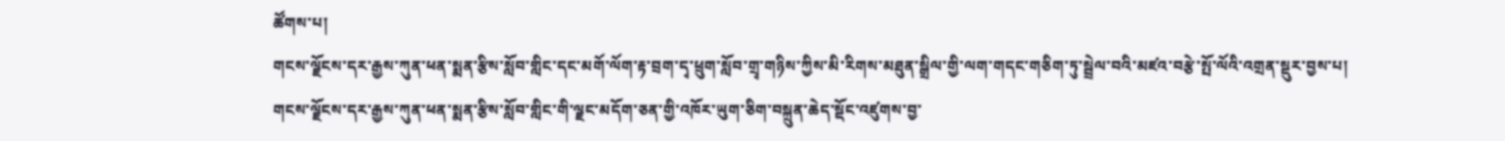ཚོགས་པ།
གངས་ལྗོངས་དར་རྒྱས་ཀུན་ཕན་སྨན་རྩིས་སློབ་གླིང་དང་མགོ་ལོག་རྟ་བྲག་དྭ་ཕྲུག་སློབ་གྲྭ་གཉིས་ཀྱིས་མི་རིགས་མཐུན་སྒྲིལ་གྱི་ལག་གདང་གཅིག་ཏུ་སྦྲེལ་བའི་མཛའ་བརྩེ་སྤོ་ལོའི་འགྲན་སྡུར་བྱས་པ།
གངས་ལྗོངས་དར་རྒྱས་ཀུན་ཕན་སྨན་རྩིས་སློབ་གླིང་གི་ལྗང་མདོག་ཅན་གྱི་འཁོར་ཡུག་ཅིག་བསྐྲུན་ཆེད་སྡོང་འཛུགས་བྱ་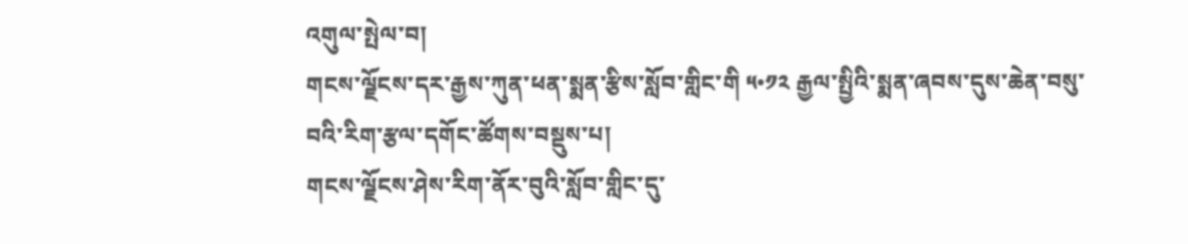འགུལ་སྤེལ་བ།
གངས་ལྗོངས་དར་རྒྱས་ཀུན་ཕན་སྨན་རྩིས་སློབ་གླིང་གི ༥•༡༢ རྒྱལ་སྤྱིའི་སྨན་ཞབས་དུས་ཆེན་བསུ་བའི་རིག་རྩལ་དགོང་ཚོགས་བསྡུས་པ།
གངས་ལྗོངས་ཤེས་རིག་ནོར་བུའི་སློབ་གླིང་དུ་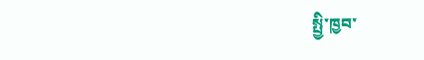སྤྱི་ཁྱབ་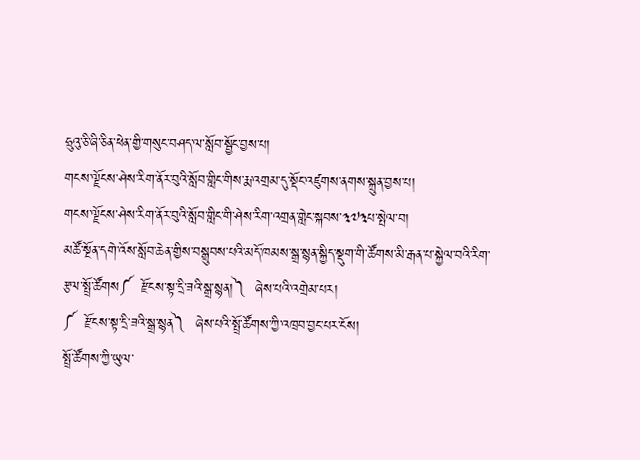ཧྲུའུ་ཅི་ཞི་ཅིན་ཕེན་གྱི་གསུང་བཤད་ལ་སློབ་སྦྱོང་བྱས་པ།
གངས་ལྗོངས་ཤེས་རིག་ནོར་བུའི་སློབ་གླིང་གིས་རྨ་འགྲམ་དུ་སྡོང་འཛུགས་ནགས་སྐྲུན་བྱས་པ།
གངས་ལྗོངས་ཤེས་རིག་ནོར་བུའི་སློབ་གླིང་གི་ཤེས་རིག་འགྲན་གླེང་སྐབས་༣༧༣པ་སྤེལ་བ།
མཚོ་སྔོན་དགེ་འོས་སློབ་ཆེན་གྱིས་བསྒྲུབས་པའི་མདོ་ཁམས་སྒྲ་སྙན་སྐྱིད་སྡུག་གི་ཚོགས་མི་རྒན་པ་སྐྱེལ་བའི་རིག་རྩལ་སྤྲོ་ཚོགས༼  རྫོངས་སྟ་དྲི་ཟའི་སྒྲ་སྙན།༽  ཞེས་པའི་འགྲེམ་པར།
༼  རྫོངས་སྟ་དྲི་ཟའི་སྒྲ་སྙན༽  ཞེས་པའི་སྤྲོ་ཚོགས་ཀྱི་འཁྲབ་བྱང་པར་ངོས།
སྤྲོ་ཚོགས་ཀྱི་ཡུལ་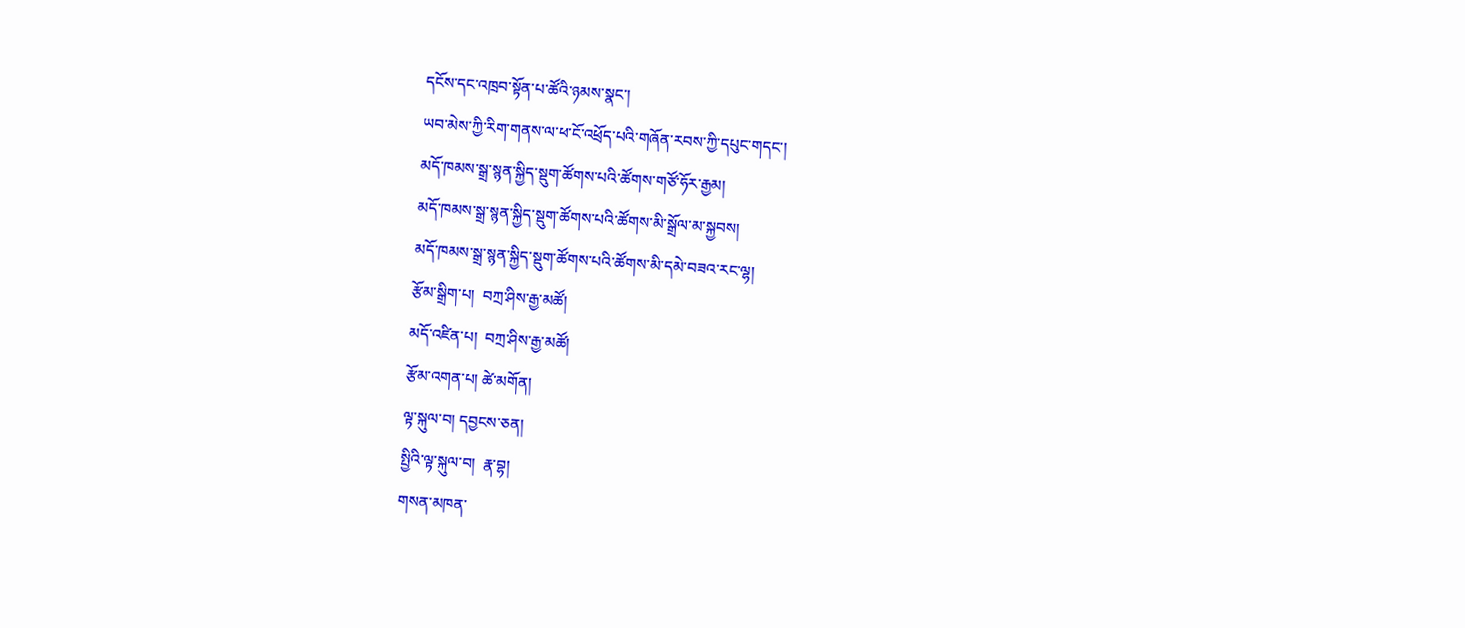དངོས་དང་འཁྲབ་སྟོན་པ་ཚོའི་ཉམས་སྣང་།
ཡབ་མེས་ཀྱི་རིག་གནས་ལ་ཕ་ངོ་འཕྲོད་པའི་གཞོན་རབས་ཀྱི་དཔུང་གདང་།
མདོ་ཁམས་སྒྲ་སྙན་སྐྱིད་སྡུག་ཚོགས་པའི་ཚོགས་གཙོ་ཧོར་རྒྱམ།
མདོ་ཁམས་སྒྲ་སྙན་སྐྱིད་སྡུག་ཚོགས་པའི་ཚོགས་མི་སྒྲོལ་མ་སྐྱབས།
མདོ་ཁམས་སྒྲ་སྙན་སྐྱིད་སྡུག་ཚོགས་པའི་ཚོགས་མི་དམེ་བཟའ་རང་ལྷ།
རྩོམ་སྒྲིག་པ།  བཀྲ་ཤིས་རྒྱ་མཚོ།
མདོ་འཛིན་པ།  བཀྲ་ཤིས་རྒྱ་མཚོ།
རྩོམ་འགན་པ། ཚེ་མགོན།
ལྟ་སྐུལ་བ། དབྱངས་ཅན།
སྤྱིའི་ལྟ་སྐུལ་བ།  རྣ་བྷ།
གསན་མཁན་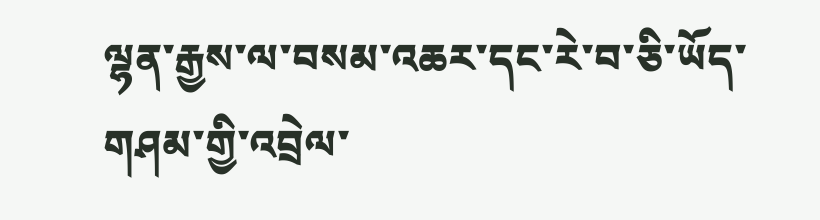ལྷན་རྒྱས་ལ་བསམ་འཆར་དང་རེ་བ་ཅི་ཡོད་གཤམ་གྱི་འབྲེལ་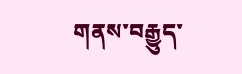གནས་བརྒྱུད་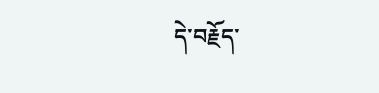དེ་བརྗོད་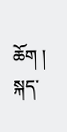ཆོག །
སྐད་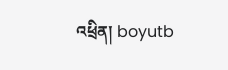འཕྲིན། boyutb